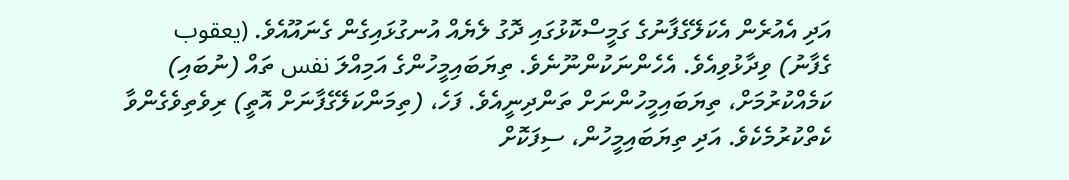އަދި އެއުރެން އެކަލޭގެފާނުގެ ގަމީސްކޮޅުގައި ދޮގު ލެޔެއް އުނގުޅައިގެން ގެނައޫއެވެ. (يعقوب ގެފާނު) ވިދާޅުވިއެވެ. އެހެންނަކުންނޫނެވެ. ތިޔަބައިމީހުންގެ އަމިއްލަ نفس ތައް (ނުބައި) ކަމެއްކުރުމަށް، ތިޔަބައިމީހުންނަށް ތަންދިނީއެވެ. ފަހެ، (ތިމަންކަލޭގެފާނަށް އޮތީ) ރިވެތިވެގެންވާ ކެތްކުރުމެކެވެ. އަދި ތިޔަބައިމީހުން، ސިފަކޮށް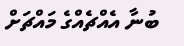ބުނާ އެއްޗެއްގެ މައްޗަށް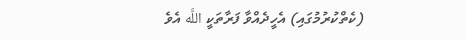(ކެތްކުރުމުގައި) އެހީދެއްވާ ފަރާތަކީ اللَّه އެވެ